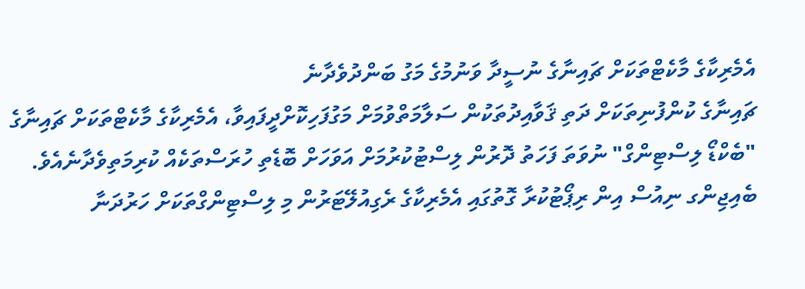އެމެރިކާގެ މާކެޓްތަކަށް ޗައިނާގެ ނުސީދާ ވަނުމުގެ މަގު ބަންދުވެދާނެ
ޗައިނާގެ ކުންފުނިތަކަށް ދަތި ޤަވާއިދުތަކުން ސަލާމަތްވުމަށް މަގުފަހިކޮށްދީފައިވާ، އެމެރިކާގެ މާކެޓްތަކަށް ޗައިނާގެ "ބެކްޑޯ ލިސްޓިންގް" ނުވަތަ ފަހަތު ދޮރުން ލިސްޓުކުރުމަށް އަވަހަށް ބޮޑެތި ހުރަސްތަކެއް ކުރިމަތިވެދާނެއެވެ. ބެއިޖިންގ ނިއުސް އިން ރިޕޯޓުކުރާ ގޮތުގައި އެމެރިކާގެ ރެގިއުލޭޓަރުން މި ލިސްޓިންގްތަކަށް ހަރުދަނާ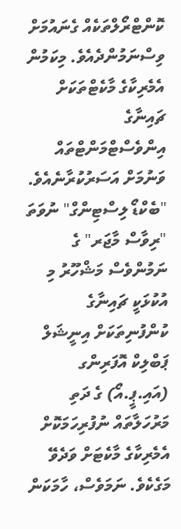ކޮންޓްރޯލްތަކެއް ގެނައުމަށް ވިސްނަމުންދެއެވެ. މިކަމުން އެމެރިކާގެ މާކެޓްތަކަށް ޗައިނާގެ އިންވެސްޓްމަންޓްތައް ވަނުމަށް އަސަރުކުރާނެއެވެ.
"ބެކްޑޯ ލިސްޓިންގް" ނުވަތަ "ރިވާސް މާޖަރ" ގެ ނަމުންވެސް މަޝްހޫރު މި އުކުޅަކީ ޗައިނާގެ ކުންފުނިތަކަށް އިނީޝަލް ޕަބްލިކް އޮފަރިންގ (އައި.ޕީ.އޯ) ގެ ދަތި މަރުހަލާތައް ނުފުރިހަމަކޮށް އެމެރިކާގެ މާކެޓަށް ވަދެވޭ މަގެކެވެ. ނަމަވެސް، ހާމަކަން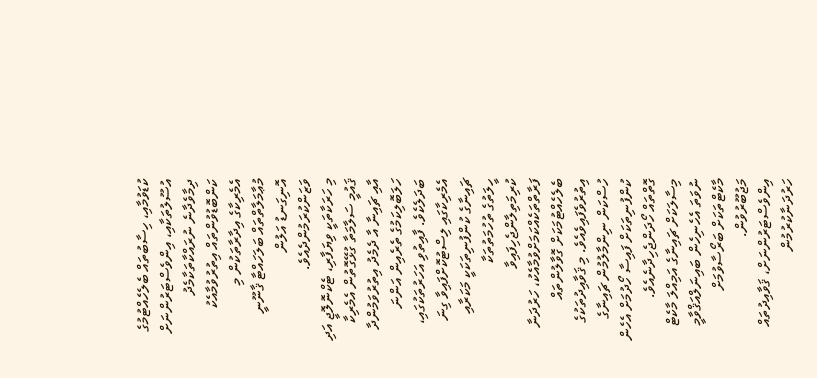ކުޑަވުމާއި، ހިސާބުތައް ބެލެހެއްޓުމުގެ އުސޫލުތަކާއި، އިންވެސްޓަރުންނަށް ދިމާވެދާނެ ނުރައްކާތަކާމެދު ކަންބޮޑުވުންތައް އިތުރުވުމާއެކު އެމެރިކާގެ އިދާރާތަކުން މި މުޢާމަލާތްތައް ބަލަހައްޓާ ޤާނޫނީ އޮނިގަނޑު އަލުން ވަޒަންކުރަމުންދެއެވެ.
މި ހަރަކާތަކީ ވިޔަފާރި، ޓެކްނޮލޮޖީ އަދި ޤައުމީ ސަލާމަތާ ގުޅޭގޮތުން އެމެރިކާ އާއި ޗައިނާ އާ ދެމެދު އިތުރުވަމުންދާ ހަލަބޮލިކަމުގެ ތެރެއިން އަންނަ ބަދަލެކެވެ. ފާއިތުވި އަހަރުތަކުގައި، އެމެރިކާގައި ލިސްޓުކޮށްފައިވާ ގިނަ ޗައިނާގެ ކުންފުނިތަކަކީ މަކަރާއި ހީލަތުގެ ތުހުމަތުތަކާ ކުރިމަތިލާންޖެހިފައިވާ ފަރާތްތަކެއްކަމަށްވުމާއެކު، ހަރުދަނާ ބެލެހެއްޓުމަކަށް ގޮވާލުންތައް އިތުރުވެފައިވެއެވެ. މި ޤަވާއިދުތަކުގެ ހުސްކަން ނިންމާލުމުން ޗައިނާގެ ކުންފުނިތަކަށް ފައިސާ ހޯދުމަށް އެހެން ގޮތްތައް ހޯދަންޖެހިދާނެއެވެ. މިސާލަކަށް ޗައިނާގެ އަމިއްލަ މާކެޓް ނުވަތަ އެހެނިހެން ބައިނަލްއަޤްވާމީ މާކެޓްތަކަށް ބަރޯސާވުމަށް މަޖުބޫރުވުން.
އިންވެސްޓަރުންނަށް، ޤަވާއިދުތައް ހަރުދަނާކުރުމުން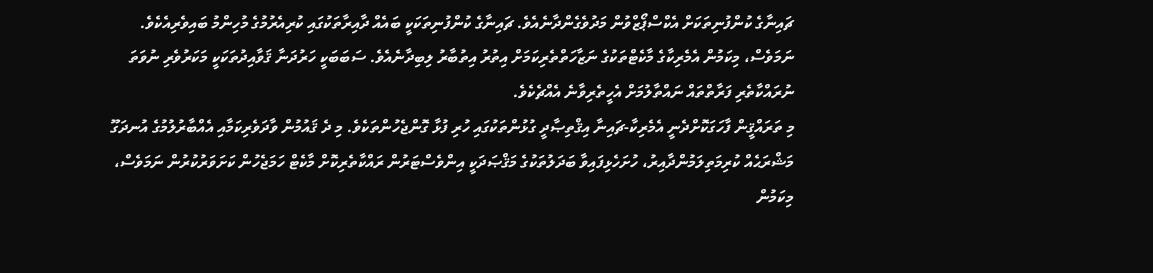ޗައިނާގެ ކުންފުނިތަކަށް އެކްސްޕޯޒްވުން މަދުވެގެންދާނެއެވެ. ޗައިނާގެ ކުންފުނިތަކަކީ ބައެއް ދާއިރާތަކުގައި ކުރިއެރުމުގެ މުހިންމު ބައިވެރިއެކެވެ. ނަމަވެސް، މިކަމުން އެމެރިކާގެ މާކެޓްތަކުގެ ނަޒާހަތްތެރިކަމަށް އިތުރު އިތުބާރު ލިބިދާނެއެވެ. ސަބަބަކީ ހަރުދަނާ ޤަވާއިދުތަކަކީ މަކަރުވެރި ނުވަތަ ނުރައްކާތެރި ފަރާތްތައް ނައްތާލުމަށް އެހީތެރިވާނެ އެއްޗެކެވެ.
މި ތަރައްޤީން ފާހަގަކޮށްދެނީ އެމެރިކާ-ޗައިނާ އިޤްތިޞާދީ ގުޅުންތަކުގައި ހުރި ފުޅާ ގޮންޖެހުންތަކެވެ. މި ދެ ޤައުމުން ވާދަވެރިކަމާއި އެއްބާރުލުމުގެ އުނދަގޫ މަޝްރަޙެއް ކުރިމަތިލަމުންދާއިރު، ހުށަހެޅިފައިވާ ބަދަލުތަކުގެ މަޤްޞަދަކީ އިންވެސްޓަރުން ރައްކާތެރިކޮށް މާކެޓް ހަމަޖެހުން ކަށަވަރުކުރުން ނަމަވެސް، މިކަމުން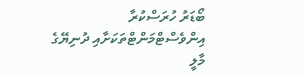ބޯޑަރު ހުރަސްކުރާ އިންވެސްޓްމަންޓްތަކަށާއި ދުނިޔޭގެ މާލީ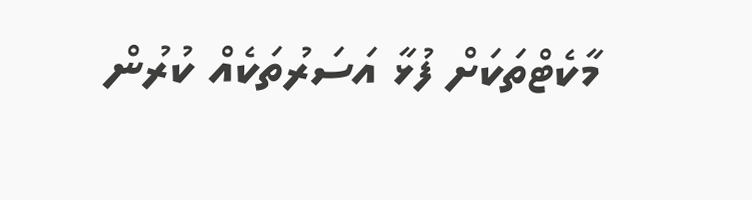މާކެޓްތަކަށް ފުޅާ އަސަރުތަކެއް ކުރުން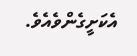އެކަށީގެންވެއެވެ.